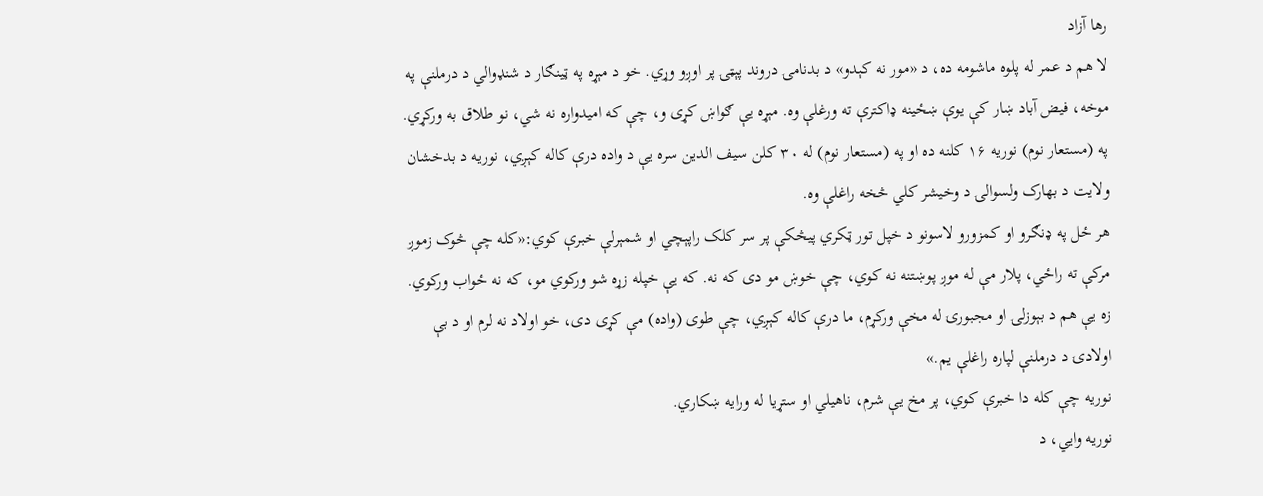رها آزاد
لا هم د عمر له پلوه ماشومه ده، د «مور نه کېدو» د بدنامۍ دروند پېټۍ پر اوږو وړي. خو د مېړه په ټینګار د شنډوالي د درملنې په موخه، فیض آباد ښار کې یوې ښځینه ډاکترې ته ورغلې وه. مېړه یې ګواښ کړی و، چې که امیدواره نه شي، نو طلاق به ورکړي.
په (مستعار نوم) نوریه ۱۶ کلنه ده او په (مستعار نوم) له ۳۰ کلن سیف الدین سره یې د واده درې کاله کېږي، نوریه د بدخشان ولایت د بهارک ولسوالۍ د وخیشر کلي څخه راغلې وه.
هر ځل په ډنګرو او کمزورو لاسونو د خپل تور ټکري پيڅکې پر سر کلک راپېچي او شمېرلې خبرې کوي:«کله چې څوک زموږ مرکې ته راځي، پلار مې له موږ پوښتنه نه کوي، چې خوښ مو دی که نه. که یې خپله زړه شو ورکوي مو، که نه ځواب ورکوي. زه یې هم د بېوزلۍ او مجبورۍ له مخې ورکړم، ما درې کاله کېږي، چې طوی (واده) مې کړی دی، خو اولاد نه لرم او د بې اولادۍ د درملنې لپاره راغلې یم.»
نوریه چې کله دا خبرې کوي، پر مخ یې شرم، ناهیلي او ستړیا له ورایه ښکاري.
نوریه وايي، د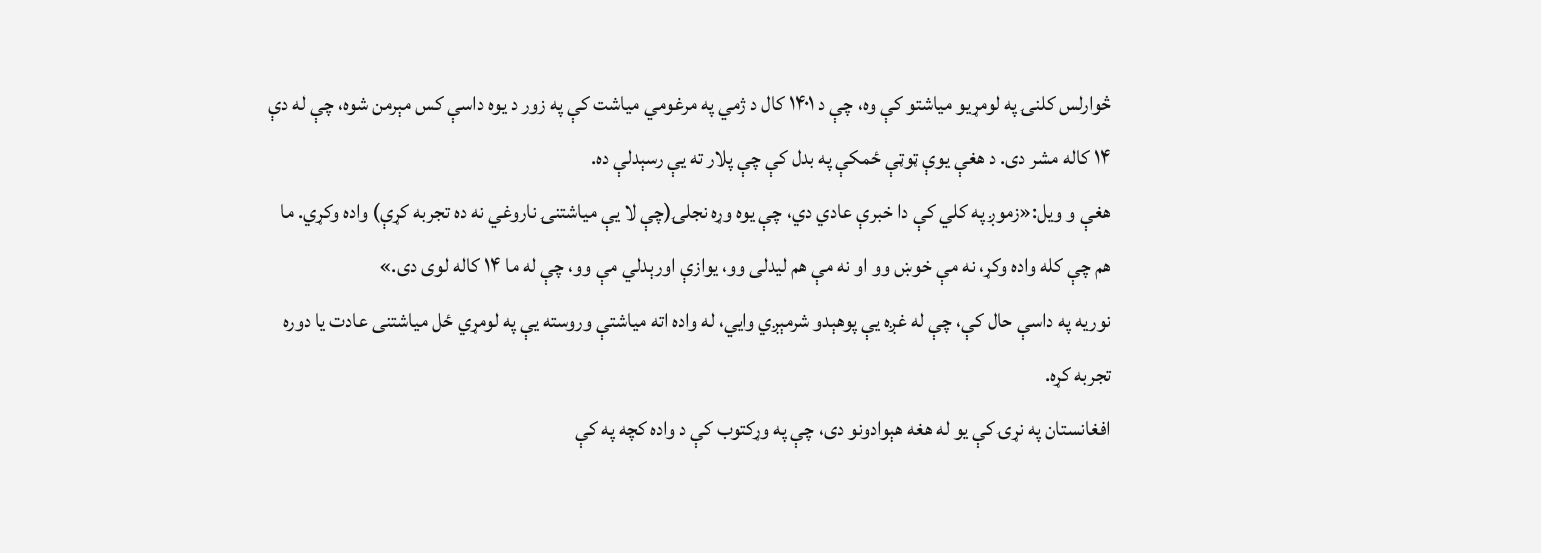څوارلس کلنۍ په لومړیو میاشتو کې وه، چې د ۱۴۰۱ کال د ژمي په مرغومي میاشت کې په زور د یوه داسې کس مېرمن شوه، چې له دې ۱۴ کاله مشر دی. د هغې یوې ټوټې ځمکې په بدل کې چې پلار ته یې رسېدلې ده.
هغې و ویل:«زموږ په کلي کې دا خبرې عادي دي، چې یوه وړه نجلۍ(چې لا یې میاشتنۍ ناروغي نه ده تجربه کړې) واده وکړي. ما هم چې کله واده وکړ، نه مې خوښ وو او نه مې هم لیدلی وو، یوازې اورېدلي مې وو، چې له ما ۱۴ کاله لوی دی.»
نوریه په داسې حال کې، چې له غږه یې پوهېدو شرمېږي وايي، له واده اته میاشتې وروسته یې په لومړي ځل میاشتنی عادت یا دوره تجربه کړه.
افغانستان په نړۍ کې یو له هغه هېوادونو دی، چې په وړکتوب کې د واده کچه په کې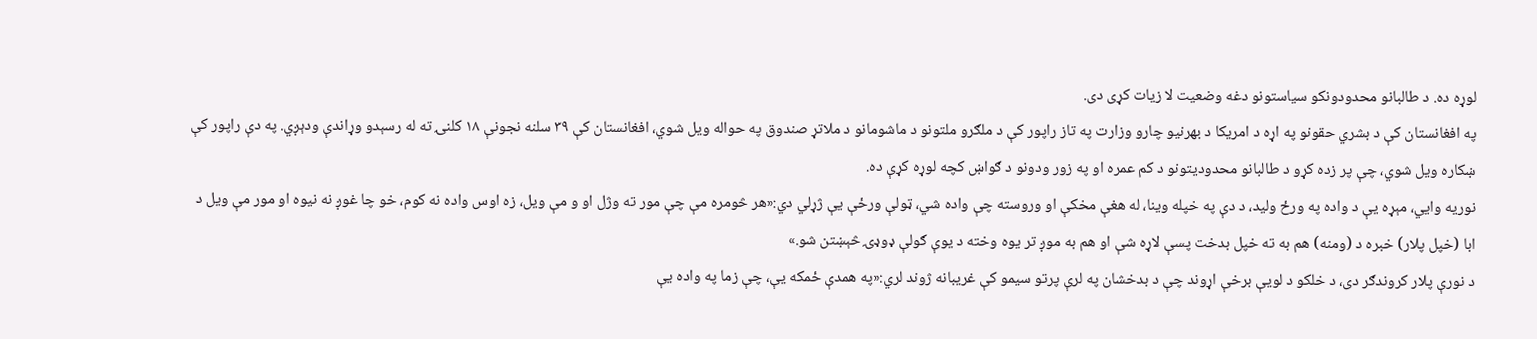لوړه ده. د طالبانو محدودونکو سیاستونو دغه وضعیت لا زیات کړی دی.
په افغانستان کې د بشري حقونو په اړه د امریکا د بهرنیو چارو وزارت په تاز راپور کې د ملګرو ملتونو د ماشومانو د ملاتړ صندوق په حواله ویل شوي، افغانستان کې ۳۹ سلنه نجونې ۱۸ کلنۍ ته له رسېدو وړاندې ودېږي. په دې راپور کې ښکاره ویل شوي، چې پر زده کړو د طالبانو محدودیتونو د کم عمره او په زور ودونو د ګواښ کچه لوړه کړې ده.
نوریه وايي، مېړه یې د واده په ورځ ولید، د دې په خپله وینا، له هغې مخکې او وروسته چې واده شي، ټولې ورځې یې ژړلي دي:«هر څومره مې چې مور ته وژل او و مې ویل، زه اوس واده نه کوم، خو چا غوږ نه نیوه او مور مې ویل د ابا (خپل پلار) خبره د (ومنه) هم به ته خپل بدخت پسې لاړه شې او هم به موږ تر یوه وخته د یوې ګولې ډوډۍ څېښتن شو.»
د نورې پلار کروندګر دی، د خلکو د لویې برخې اړوند چې د بدخشان په لرې پرتو سیمو کې غریبانه ژوند لري:«په همدې ځمکه یې، چې زما په واده یې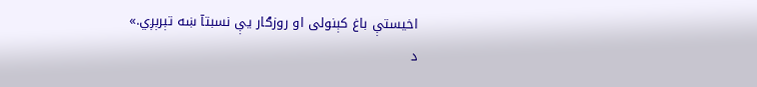اخیستې باغ کېنولی او روزګار یې نسبتآ ښه تېرېږي.»
د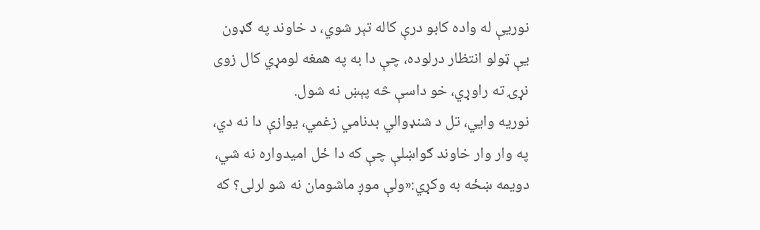نوریې له واده کابو درې کاله تېر شوي، د خاوند په ګډون یې ټولو انتظار درلوده، چې دا به په همغه لومړي کال زوی نړۍ ته راوړي، خو داسې څه پېښ نه شول.
نوریه وايي، تل د شنډوالي بدنامي زغمي، یوازې دا نه دي، په وار وار خاوند ګواښلې چې که دا ځل امیدواره نه شي، دویمه ښځه به وکړي:«ولې موږ ماشومان نه شو لرلی؟ که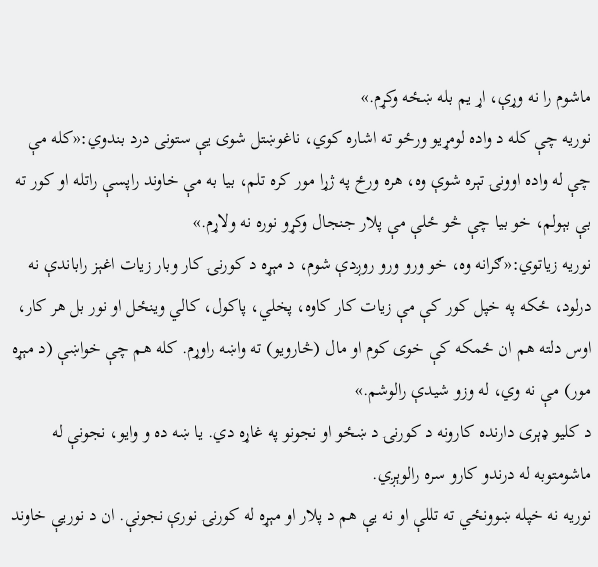ماشوم را نه وړې، اړ یم بله ښځه وکړم.»
نوریه چې کله د واده لومړیو ورځو ته اشاره کوي، ناغوښتل شوی یې ستونی درد بندوي:«کله مې چې له واده اوونۍ تېره شوې وه، هره ورځ په ژړا مور کره تلم، بیا به مې خاوند راپسې راتله او کور ته بې بېولم، خو بیا چې څو ځلې مې پلار جنجال وکړو نوره نه ولاړم.»
نوریه زیاتوي:«ګرانه وه، خو ورو ورو روږدې شوم، د مېړه د کورنۍ کار وبار زیات اغېز راباندې نه درلود، ځکه په خپل کور کې مې زیات کار کاوه، پخلي، پاکول، کالي وینځل او نور بل هر کار، اوس دلته هم ان ځمکه کې خوی کوم او مال (څارویو) ته واښه راوړم. کله هم چې خواښې (د مېړه مور) مې نه وي، له وزو شیدې رالوشم.»
د کلیو ډېری دارنده کارونه د کورنۍ د ښځو او نجونو په غاړه دي. یا ښه ده و وایو، نجونې له ماشومتوبه له درندو کارو سره رالوېږي.
نوریه نه خپله ښوونځي ته تللې او نه یې هم د پلار او مېړه له کورنۍ نورې نجونې. ان د نوریې خاوند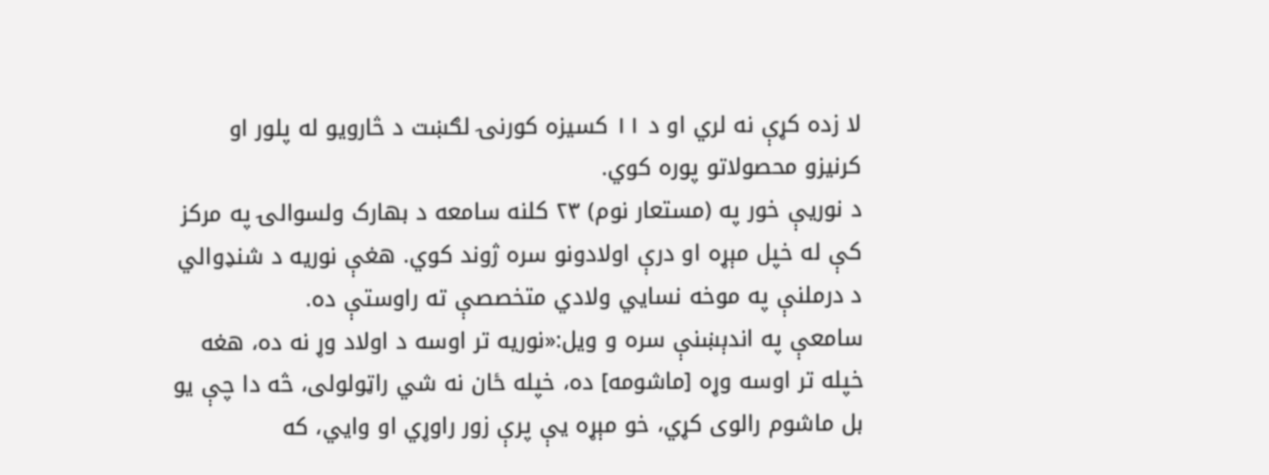لا زده کړې نه لري او د ۱۱ کسیزه کورنۍ لګښت د څارویو له پلور او کرنیزو محصولاتو پوره کوي.
د نوریې خور په (مستعار نوم) ۲۳ کلنه سامعه د بهارک ولسوالۍ په مرکز کې له خپل مېړه او درې اولادونو سره ژوند کوي. هغې نوریه د شنډوالي د درملنې په موخه نسايي ولادي متخصصې ته راوستې ده.
سامعې په اندېښنې سره و ویل:«نوریه تر اوسه د اولاد وړ نه ده، هغه خپله تر اوسه وړه [ماشومه] ده، خپله ځان نه شي راټولولی، څه دا چې یو بل ماشوم رالوی کړي، خو مېړه یې پرې زور راوړي او وايي، که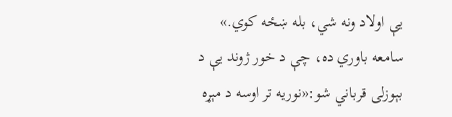یې اولاد ونه شي، بله ښځه کوي.»
سامعه باوري ده، چې د خور ژوند یې د بېوزلی قرباني شو:«نوریه تر اوسه د مېړه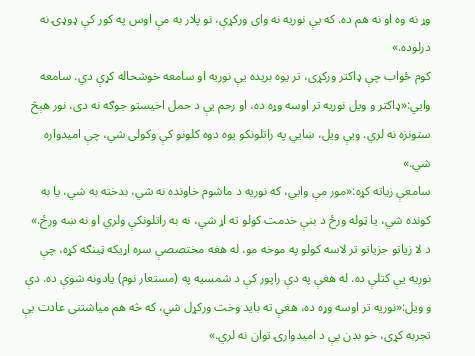وړ نه وه او نه هم ده. که یې نوریه نه وای ورکړې، نو پلار به مې اوس په کور کې ډوډۍ نه درلوده.»
کوم ځواب چې ډاکتر ورکړی، تر یوه بریده یې نوریه او سامعه خوشحاله کړې دي. سامعه وايي:«ډاکتر و ویل نوریه تر اوسه وړه ده، او رحم یې د حمل اخیستو جوګه نه دی، نور هېڅ ستونزه نه لري. ویې ویل، ښايي په راتلونکو یوه دوه کلونو کې وکولی شي، چې امیدواره شي.»
سامعې زیاته کړه:«مور مې وايي، که نوریه د ماشوم خاونده نه شي، بدخته به شي، یا به کونده شي، یا ټوله ورځ د بنې خدمت کولو ته اړ شي، نه به راتلونکې ولري او نه ښه ورځ.»
د لا زیاتو جزیاتو تر لاسه کولو په موخه مو، له هغه مختصصې سره اړیکه ټينګه کړه، چې نوریه یې کتلې ده. له هغې په دې راپور کې د شمسیه په (مستعار نوم) یادونه شوې ده. دې و ویل:«نوریه تر اوسه وړه ده، هغې ته باید وخت ورکړل شي، که څه هم میاشتنی عادت یې تجربه کړی، خو بدن یې د امیدوارۍ توان نه لري.»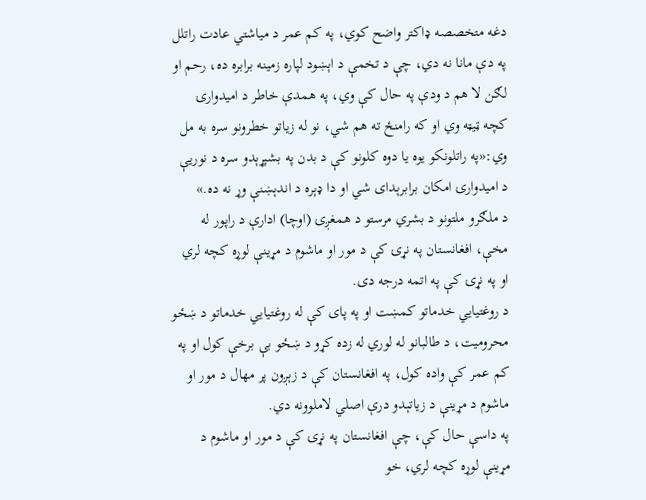دغه متخصصه ډاکتر واضح کوي، په کم عمر د میاشتي عادت راتلل په دې مانا نه دي، چې د تخمې د اېښود لپاره زمینه برابره ده، رحم او لګن لا هم د ودې په حال کې وي، په همدې خاطر د امیدوارۍ کچه ټیټه وي او که رامنځ ته هم شي، نو له زیاتو خطرونو سره به مل وي:«په راتلونکو یوه یا دوه کلونو کې د بدن په بشپړېدو سره د نوریې د امیدوارۍ امکان برابرېدای شي او دا ډېره د اندېښنې وړ نه ده.»
د ملګرو ملتونو د بشري مرستو د همغږۍ (اوچا) ادارې د راپور له مخې، افغانستان په نړۍ کې د مور او ماشوم د مړینې لوړه کچه لري او په نړۍ کې په اتمه درجه دی.
د روغتیايي خدماتو کمښت او په پای کې له روغتیايي خدماتو د ښځو محرومیت، د طالبانو له لوري له زده کړو د ښځو بې برخې کول او په کم عمر کې واده کول، په افغانستان کې د زېږون پر مهال د مور او ماشوم د مړینې د زیاتېدو درې اصلي لاملوونه دي.
په داسې حال کې، چې افغانستان په نړۍ کې د مور او ماشوم د مړینې لوړه کچه لري، خو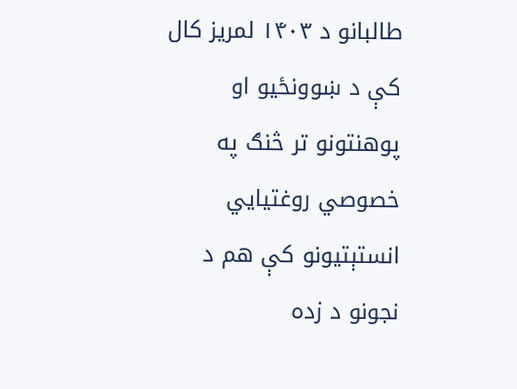طالبانو د ۱۴۰۳ لمریز کال کې د ښوونځیو او پوهنتونو تر څنګ په خصوصي روغتیايي انستېتیونو کې هم د نجونو د زده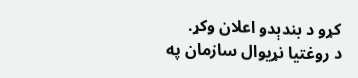کړو د بندېدو اعلان وکړ.
د روغتیا نړیوال سازمان په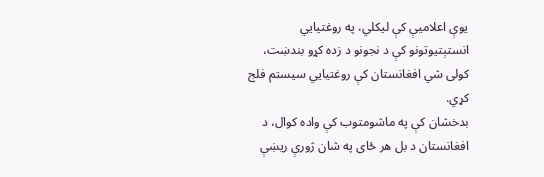یوې اعلامیې کې لیکلي، په روغتیايي انستېتیوتونو کې د نجونو د زده کړو بندښت، کولی شي افغانستان کې روغتیايي سیستم فلج کړي.
بدخشان کې په ماشومتوب کې واده کوال، د افغانستان د بل هر ځای په شان ژورې ريښې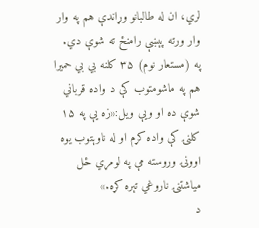لري، ان له طالبانو وړاندې هم په وار وار ورته پېښې رامنځ ته شوې دي.
په (مستعار نوم) ۳۵ کلنه بي بي حمیرا هم په ماشومتوب کې د واده قرباني شوې ده او ویې ویل:«زه یې په ۱۵ کلنۍ کې واده کړم او له ناوېتوب یوه اوونۍ وروسته مې په لومړي ځل میاشتنۍ ناروغي تېره کړه.»
د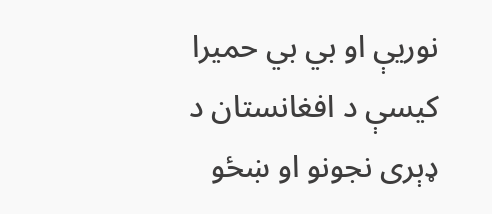نوریې او بي بي حمیرا کیسې د افغانستان د ډېری نجونو او ښځو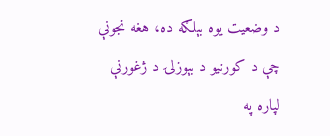د وضعیت یوه بېلګه ده، هغه نجونې چې د کورنیو د بېوزلۍ د ژغورنې لپاره په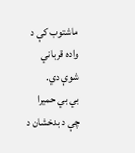ماشتوب کې د واده قرباني شوې دي.
بي بي حمیرا چې د بدخشان د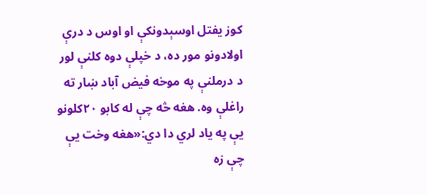کوز یفتل اوسېدونکې او اوس د درې اولادونو مور ده، د خپلې دوه کلنې لور د درملنې په موخه فیض آباد ښار ته راغلې وه. هغه څه چې له کابو ۲۰کلونو یې په یاد لري دا دي:«هغه وخت یې چې زه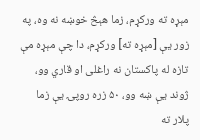مېړه ته ورکړم، زما هېڅ خوښه نه وه، په زور یې [مېړه ته] ورکړم، دا چې مېړه مې تازه له پاکستان نه راغلی او قاري وو، ژوند یې ښه وو، ۵۰ زره روپۍ یې زما پلار ته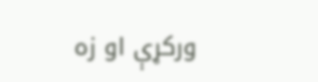ورکړې او زه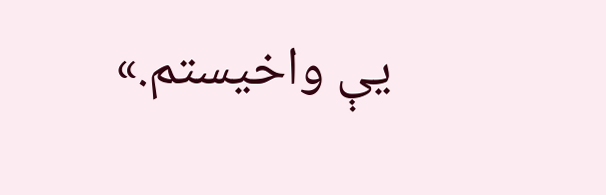یې واخیستم.»